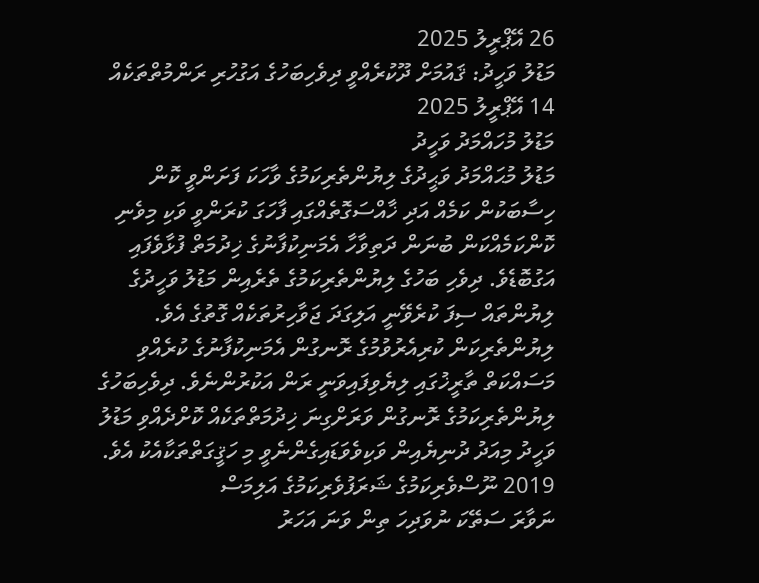26 އޭޕްރީލު 2025
މަޑުލު ވަހީދު: ޤައުމަށް ދޫކުރެއްވީ ދިވެހިބަހުގެ އަގުހުރި ރަންމުތްތަކެއް
14 އޭޕްރީލު 2025
މަޑުލު މުހައްމަދު ވަހީދު
މަޑުލު މުޙައްމަދު ވަޙީދުގެ ލިޔުންތެރިކަމުގެ ވާހަކަ ފަށަންވީ ކޮން ހިސާބަކުން ކަމެއް އަދި ޚާއްސަގޮތެއްގައި ފާހަގަ ކުރަންވީ ވަކި މިވެނި ކޮންކަމެއްކަން ބުނަން ދަތިވާހާ އެމަނިކުފާނުގެ ޚިދުމަތް ފުޅާވެފައި އަގުބޮޑެވެ. ދިވެހި ބަހުގެ ލިޔުންތެރިކަމުގެ ތެރެއިން މަޑުލު ވަހީދުގެ ލިޔުންތައް ސިފަ ކުރެވޭނީ އަލިގަދަ ޖަވާހިރުތަކެއް ގޮތުގެ އެވެ. ލިޔުންތެރިކަން ކުރިއެރުވުމުގެ ރޮނގުން އެމަނިކުފާނުގެ ކުރެއްވި މަސައްކަތް ތާރީޚުގައި ލިޔެވިފައިވަނީ ރަން އަކުރުންނެވެ. ދިވެހިބަހުގެ ލިޔުންތެރިކަމުގެ ރޮނގުން ވަރަށްގިނަ ޚިދުމަތްތަކެއް ކޮށްދެއްވި މަޑުލު ވަހީދު މިއަދު ދުނިޔެއިން ވަކިވެވަޑައިގެންނެވީ މި ހަޤީގަތްތަކާއެކު އެވެ.
2019 ނޫސްވެރިކަމުގެ ޝަރަފުވެރިކަމުގެ އަލިމަސް
ނަވާރަ ސަތޭކަ ނުވަދިހަ ތިން ވަނަ އަހަރު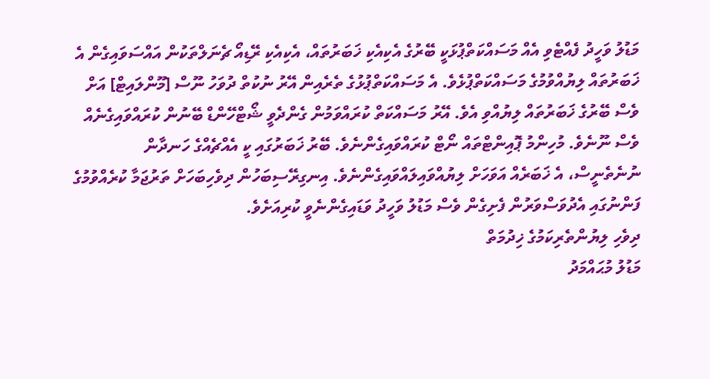މަޑުލު ވަހީދު ފެއްޓެވި އެއް މަސައްކަތްޕުޅަކީ ބޭރުގެ އެކިއެކި ޚަބަރުތައް، އެކިއެކި ރޭޑިއޯ ޗެނަލްތަކުން އައްސަވައިގެން އެ ޚަބަރުތައް ލިޔުއްވުމުގެ މަސައްކަތްޕުޅެވެ. އެ މަސައްކަތްޕުޅުގެ ތެރެއިން އޭރު ނުކުތް ދުވަހު ނޫސް [މޫންލައިޓް] އަށް ވެސް ބޭރުގެ ޚަބަރުތައް ލިޔުއްވި އެވެ. އޭރު މަސައްކަތް ކުރައްވަމުން ގެންދެވީ ޝޯޓްހޭންޑް ބޭނުން ކުރައްވައިގެނެއް ވެސް ނޫނެވެ. މުހިންމު ޕޮއިންޓްތައް ނޯޓް ކުރައްވައިގެންނެވެ. ބޭރު ޚަބަރުގައި ކީ އެއްޗެއްގެ ހަނދާން ނުނެތެނީސް، އެ ޚަބަރެއް އަވަހަށް ލިޔުއްވައިލައްވައިގެންނެވެ. އިނގިރޭސިބަހުން ދިވެހިބަހަށް ތަރުޖަމާ ކުރެއްވުމުގެ ފަންނުގައި އެދުވަސްވަރުން ފެށިގެން ވެސް މަޑުލު ވަހީދު ވަޑައިގެންނެވީ ކުރިއަށެވެ.
ދިވެހި ލިޔުންތެރިކަމުގެ ޚިދުމަތް
މަޑުލު މުޙައްމަދު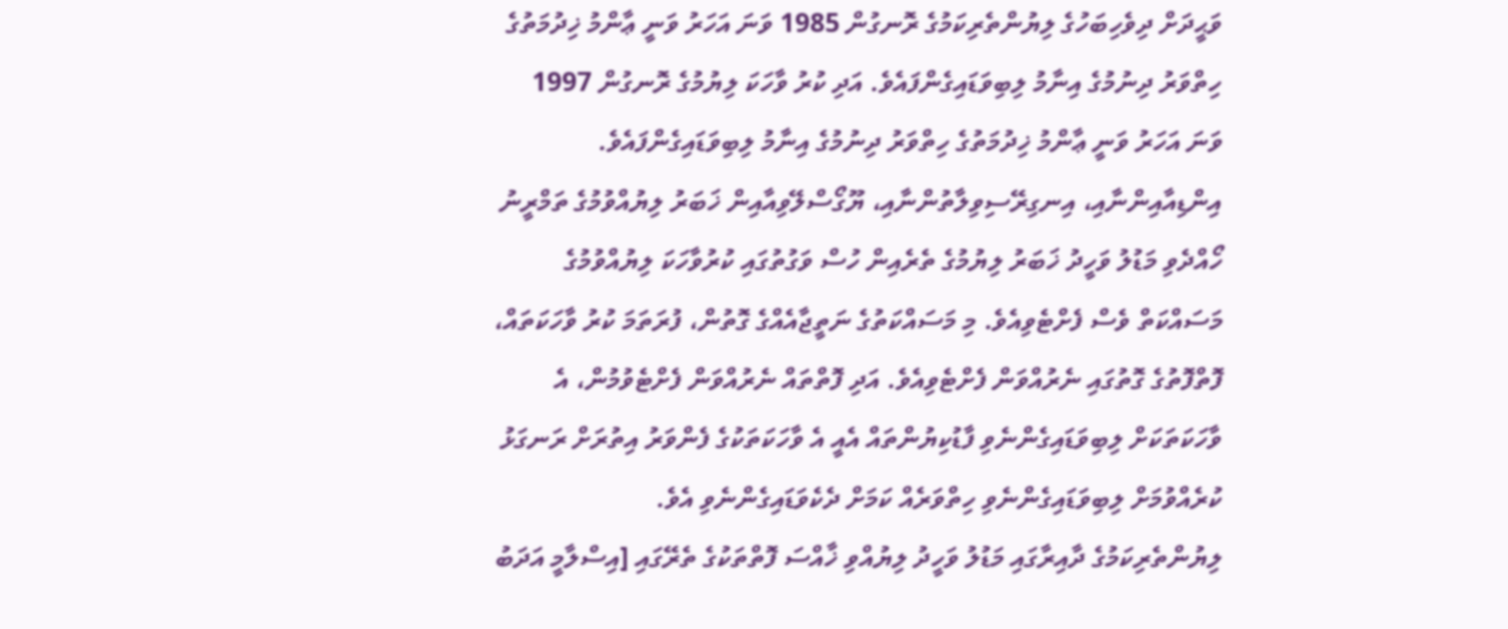ވަޙީދަށް ދިވެހިބަހުގެ ލިޔުންތެރިކަމުގެ ރޮނގުން 1985 ވަނަ އަހަރު ވަނީ ޢާންމު ޚިދުމަތުގެ ހިތްވަރު ދިނުމުގެ އިނާމު ލިބިވަޑައިގެންފައެވެ. އަދި ކުރު ވާހަކަ ލިޔުމުގެ ރޮނގުން 1997 ވަނަ އަހަރު ވަނީ ޢާންމު ޚިދުމަތުގެ ހިތްވަރު ދިނުމުގެ އިނާމު ލިބިވަޑައިގެންފައެވެ.
އިންޑިއާއިންނާއި، އިނގިރޭސިވިލާތުންނާއި، ޔޫގޯސްލޭވިއާއިން ޚަބަރު ލިޔުއްވުމުގެ ތަމްރީނު ހޯއްދެވި މަޑުލު ވަހީދު ޚަބަރު ލިޔުމުގެ ތެރެއިން ހުސް ވަގުތުގައި ކުރުވާހަކަ ލިޔުއްވުމުގެ މަސައްކަތް ވެސް ފެށްޓެވިއެވެ. މި މަސައްކަތުގެ ނަތީޖާއެއްގެ ގޮތުން، ފުރަތަމަ ކުރު ވާހަކަތައް، ފޮތްފޮތުގެ ގޮތުގައި ނެރުއްވަން ފެށްޓެވިއެވެ. އަދި ފޮތްތައް ނެރުއްވަން ފެށްޓެވުމުން، އެ ވާހަކަތަކަށް ލިބިވަޑައިގެންނެވި ފާޑުކިޔުންތައް އެއީ އެ ވާހަކަތަކުގެ ފެންވަރު އިތުރަށް ރަނގަޅު ކުރެއްވުމަށް ލިބިވަޑައިގެންނެވި ހިތްވަރެއް ކަމަށް ދެކެވަޑައިގެންނެވި އެވެ.
ލިޔުންތެރިކަމުގެ ދާއިރާގައި މަޑުލު ވަހީދު ލިޔުއްވި ޚާއްސަ ފޮތްތަކުގެ ތެރޭގައި [އިސްލާމީ އަދަބު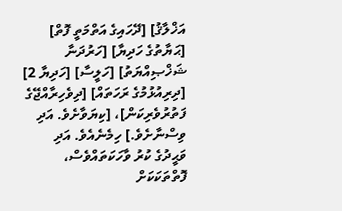އަޚްލާޤު] [ދޭހައިގެ އަތްމަތީ ފޮތް] [ޙަޔާތުގެ ހަދިޔާ] [ހަރުދަނާ ޝަޚްޞިއްޔަތު] [ހަލީސާ] [ހަދިޔާ 2] [ދިރިއުޅުމުގެ ރަހަތައް] [ދިވެހިރާއްޖޭގެ ފަތުރުވެރިކަން]، [ކިޔަވާށެވެ. އަދި ވިސްނާށެވެ.] ހިމެނެއެވެ. އަދި ވަޙީދުގެ ކުރު ވާހަކަތައްވެސް، ފޮތްތަކަކަށް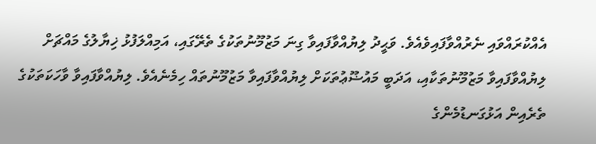އެއްކުރައްވައި ނެރުއްވާފައިވެއެވެ. ވަޙީދު ލިޔުއްވާފައިވާ ގިނަ މަޒުމޫނުތަކުގެ ތެރޭގައި، އަމިއްލަފުޅު ޚިޔާލުގެ މައްޗަށް ލިޔުއްވާފައިވާ މަޒުމޫނުތަކާއި، އަދަބީ މައުޟޫޢުތަކަށް ލިޔުއްވާފައިވާ މަޒުމޫނުތައް ހިމެނެއެވެ. ލިޔުއްވާފައިވާ ވާހަކަތަކުގެ ތެރެއިން އަޅުގަނޑުމެންގެ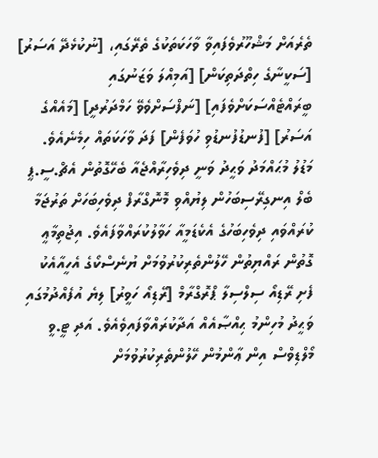ތެރެއަށް މަޝްހޫރުވެފައިވާ ވާހަކަތަކުގެ ތެރޭގައި، [ނުކުޅެދޭ އަސަރު] [ސަކީނާގެ ހިތްދަތިކަން] [އަމިއްލަ ވަޒަނުގައި ބީރައްޓެއްސަކަށްވެފައި] [ނަފްސަށްވެވޭ ހަމްދަރުދީ] [މައެއްގެ އަސަރު] [ފުނޑުފުނޑުވި ހުވަފެން] ފަދަ ވާހަކަތައް ހިމެނެއެވެ.
މަޑުލު މުޙައްމަދު ވަޙީދު ވަނީ ދިވެހިރާއްޖެއާ ބެހޭގޮތުން އެޗް.ސީ.ޕީ ބެލް އިނގިރޭސިބަހުން ލިޔުއްވި މޮނޮގްރާފް ދިވެހިބަހަށް ތަރުޖަމާ ކުރައްވައި ދިވެހިބަހުގެ އެކެޑަމީއާ ހަވާލުކުރައްވާފައެވެ. އިޖުތިމާޢީ ގޮތުން ރައްޔިތުން ހޭލުންތެރިކުރުވުމަށް ޔުނެސްކޯގެ އެހީއާއެކު ފެށި ރޭޑިއޯ ސިލްސިލާ ޕްރޮގްރާމް [ރޭޑިއޯ ހަވީރު] ލިޔެ އުފެއްދުމުގައި ވަޙީދު މުހިންމު ޙިއްޞާއެއް އަދާކުރައްވާފައިވެއެވެ. އަދި ޓީ.ވީ މޯލްޑިވްސް އިން ޢާންމުން ހޭލުންތެރިކުރުވުމަށް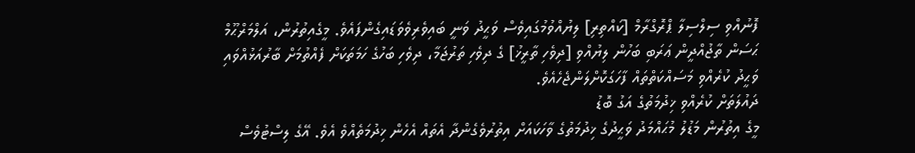ފޮނުއްވި ސިލްސިލާ ޕްރޮގްރާމް [ކައްތިރި] ލިޔުއްވުމުގައިވެސް ވަޙީދު ވަނީ ބައިވެރިވެވަޑައިގެންފައެވެ. މީގެއިތުރުން، އަލްމަރްޙޫމް ޙަސަން ތާޖުއްދީން ޢަރަބި ބަހުން ލިޔުއްވި [ދިވެހި ތާރީޚު] ގެ ދިވެހި ތަރުޖަމާ، ދިވެހި ބަހުގެ ހަމަތަކަށް ފެއްތުމަށް ބާރުއަޅުއްވައި ވަޙީދު ކުރެއްވި މަސައްކަތްތައް ފާހަގަކޮށްލަންޖެހެއެވެ.
ދައުލަތަށް ކުރެއްވި ޚިދުމަތުގެ އަގު ބޮޑު
މީގެ އިތުރުން މަޑުލު މުޙައްމަދު ވަޙީދުގެ ޚިދުމަތުގެ ވާހަކައަށް އިތުރުވެގެންދާ އެތައް އެހެން ޚިދުމަތެއްވެ އެވެ. އޭގެ ލިސްޓުވެސް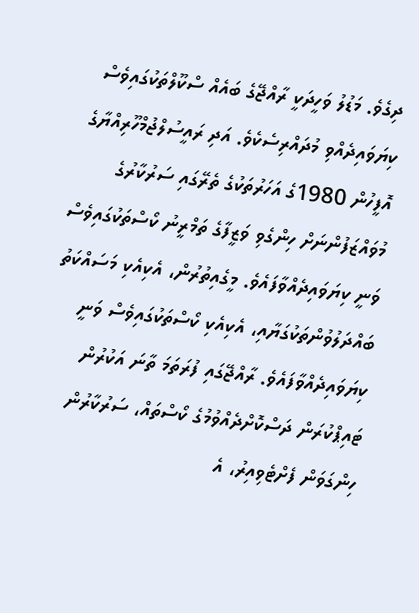ދިގެވެ. މަޑުލު ވަހީދަކީ ރާއްޖޭގެ ބައެއް ސްކޫލްތަކުގައިވެސް ކިޔަވައިދެއްވި މުދައްރިސެކެވެ. އަދި ރައީސުލްޖުމްހޫރިއްޔާގެ އޮފީހުން 1980ގެ އަހަރުތަކުގެ ތެރޭގައި ސަރުކާރުގެ މުވައްޒަފުންނަށް ހިންގެވި ވަޒީފާގެ ތަމްރީނު ކޯސްތަކުގައިވެސް ވަނީ ކިޔަވައިދެއްވާފައެވެ. މީގެއިތުރުން، އެކިއެކި މަސައްކަތު ބައްދަލުވުންތަކުގަޔާއި، އެކިއެކި ކޯސްތަކުގައިވެސް ވަނީ ކިޔަވައިދެއްވާފައެވެ. ރާއްޖޭގައި ފުރަތަމަ ތާނަ އަކުރުން ޓައިޕްކުރަން ދަސްކޮށްދެއްވުމުގެ ކޯސްތައް، ސަރުކާރުން ހިންގަވަން ފެށްޓެވިއިރު، އެ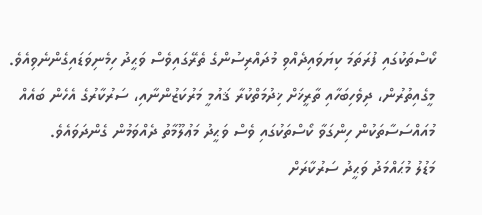ކޯސްތަކުގައި ފުރަތަމަ ކިޔަވައިދެއްވި މުދައްރިސުންގެ ތެރޭގައިވެސް ވަޙީދު ހިމެނިވަޑައިގެންނެވިއެވެ. މީގެއިތުރުން، ދިވެހިބަހާއި ތާރީޚަށް ޚިދުމަތްކުރާ ޤައުމީ މަރުކަޒުންނާއި، ސަރުކާރުގެ އެހެން ބައެއް މުއައްސަސާތަކުން ހިންގަވާ ކޯސްތަކުގައި ވެސް ވަޙީދު މަޢުލޫމާތު ދެއްވަމުން ގެންދަވައެވެ.
މަޑުލު މުޙައްމަދު ވަޙީދު ސަރުކާރަށް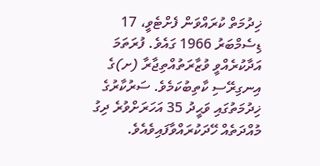ޚިދުމަތް ކުރައްވަން ފެށްޓެވީ، 17 ޑިސެމްބަރު 1966 ގައެވެ. ފުރަތަމަ އަދާކުރެއްވީ ވުޒާރަތުއްތިޖާރާ (ށ)ގެ އިނގިރޭސި ކާތިބުކަމެވެ. ސަރުކާރުގެ ޚިދުމަތުގައި ވަޙީދު 35 އަހަރަށްވުރެ ދިގު މުއްދަތެއް ހޭދަކުރައްވާފައިވެއެވެ.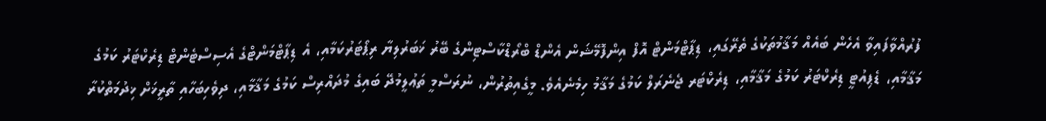ފުރުއްވާފައިވާ އެހެން ބައެއް މަޤާމުތަކުގެ ތެރޭގައި، ޑިޕާޓްމަންޓް އޮފް އިންފޮމޭޝަން އެންޑް ބްރޯޑްކާސްޓިންގެ ބޭރު ޚަބަރުލިޔާ ރިޕޯޓަރުކަމާއި، އެ ޑިޕާޓްމަންޓްގެ އެސިސްޓެންޓް ޑިރެކްޓަރު ކަމުގެ މަޤާމާއި، ޑެޕިއުޓީ ޑިރެކްޓަރު ކަމުގެ މަޤާމާއި، ޑިރެކްޓަރ ޖެނެރަލް ކަމުގެ މަޤާމު ހިމެނެއެވެ. މީގެއިތުރުން، ނުރަސްމީ ތަޢުލީމުދޭ ބައިގެ މުދައްރިސް ކަމުގެ މަޤާމާއި، ދިވެހިބަހާއި ތާރީޚަށް ޚިދުމަތްކުރާ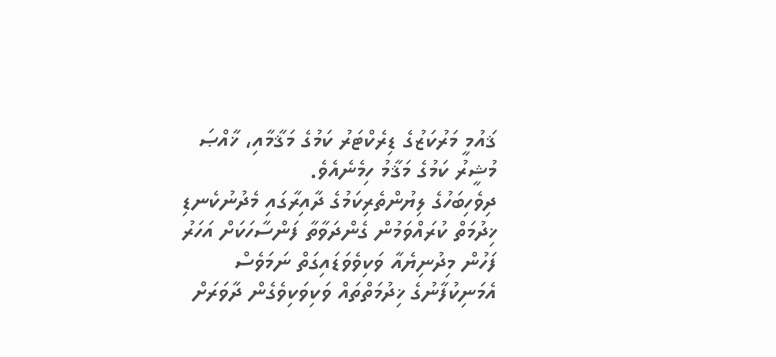ޤައުމީ މަރުކަޒުގެ ޑިރެކްޓަރު ކަމުގެ މަޤާމާއި، ޚާއްޞަ މުޝީރު ކަމުގެ މަޤާމު ހިމެނެއެވެ.
ދިވެހިބަހުގެ ލިޔުންތެރިކަމުގެ ދާއިރާގައި މެދުނުކެނޑި ޚިދުމަތް ކުރައްވަމުން ގެންދަވާތާ ފަންސާހަކަށް އަހަރު ފަހުން މިދުނިޔެއާ ވަކިވެވަޑައިގަތް ނަމަވެސް އެމަނިކުފާނުގެ ޚިދުމަތްތައް ވަކިވަކިވެގެން ދާވަރަށް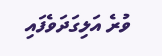ވުރެ އަލިގަދަވެފައި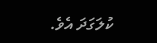ކުލަގަދަ އެވެ.